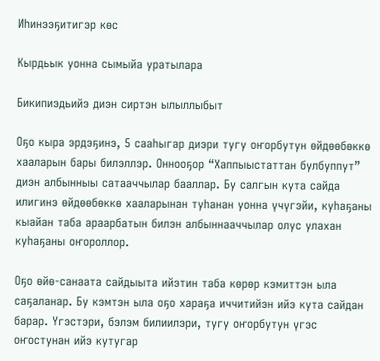Иһинээҕитигэр көс

Кырдьык уонна сымыйа уратылара

Бикипиэдьийэ диэн сиртэн ылыллыбыт

Оҕо кыра эрдэҕинэ, 5 сааһыгар диэри тугу оҥорбутун өйдөөбөккө хааларын бары билэллэр. Оннооҕор “Хаппыыстаттан булбуппут” диэн албынныы сатааччылар бааллар. Бу салгын кута сайда илигинэ өйдөөбөккө хааларынан туһанан уонна үчүгэйи, куһаҕаны кыайан таба араарбатын билэн албыннааччылар олус улахан куһаҕаны оҥороллор.

Оҕо өйө-санаата сайдыыта ийэтин таба көрөр кэмиттэн ыла саҕаланар. Бу кэмтэн ыла оҕо хараҕа иччитийэн ийэ кута сайдан барар. Үгэстэри, бэлэм билиилэри, тугу оҥорбутун үгэс оҥостунан ийэ кутугар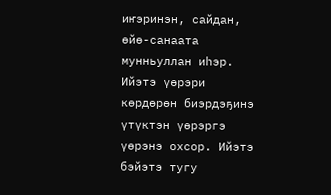иҥэринэн, сайдан, өйө-санаата мунньуллан иһэр. Ийэтэ үөрэри көрдөрөн биэрдэҕинэ үтүктэн үөрэргэ үөрэнэ охсор. Ийэтэ бэйэтэ тугу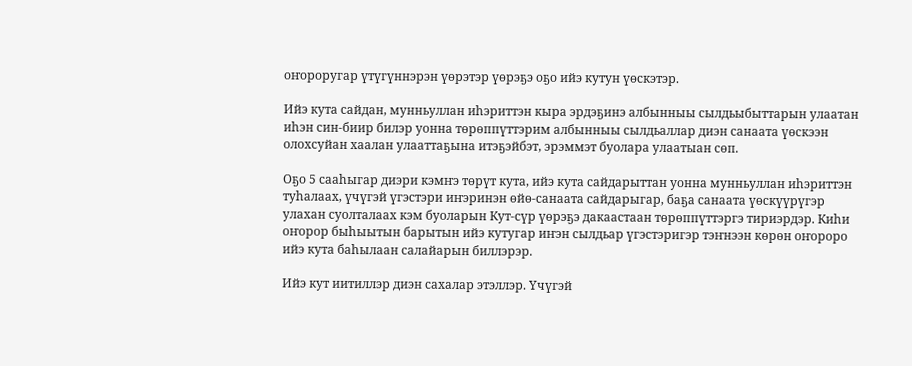оҥороругар үтүгүннэрэн үөрэтэр үөрэҕэ оҕо ийэ кутун үөскэтэр.

Ийэ кута сайдан, мунньуллан иһэриттэн кыра эрдэҕинэ албынныы сылдьыбыттарын улаатан иһэн син-биир билэр уонна төрөппүттэрим албынныы сылдьаллар диэн санаата үөскээн олохсуйан хаалан улааттаҕына итэҕэйбэт, эрэммэт буолара улаатыан сөп.

Оҕо 5 сааһыгар диэри кэмҥэ төрүт кута, ийэ кута сайдарыттан уонна мунньуллан иһэриттэн туһалаах, үчүгэй үгэстэри иҥэринэн өйө-санаата сайдарыгар, баҕа санаата үөскүүрүгэр улахан суолталаах кэм буоларын Кут-сүр үөрэҕэ дакаастаан төрөппүттэргэ тириэрдэр. Киһи оҥорор быһыытын барытын ийэ кутугар иҥэн сылдьар үгэстэригэр тэҥнээн көрөн оҥороро ийэ кута баһылаан салайарын биллэрэр.

Ийэ кут иитиллэр диэн сахалар этэллэр. Үчүгэй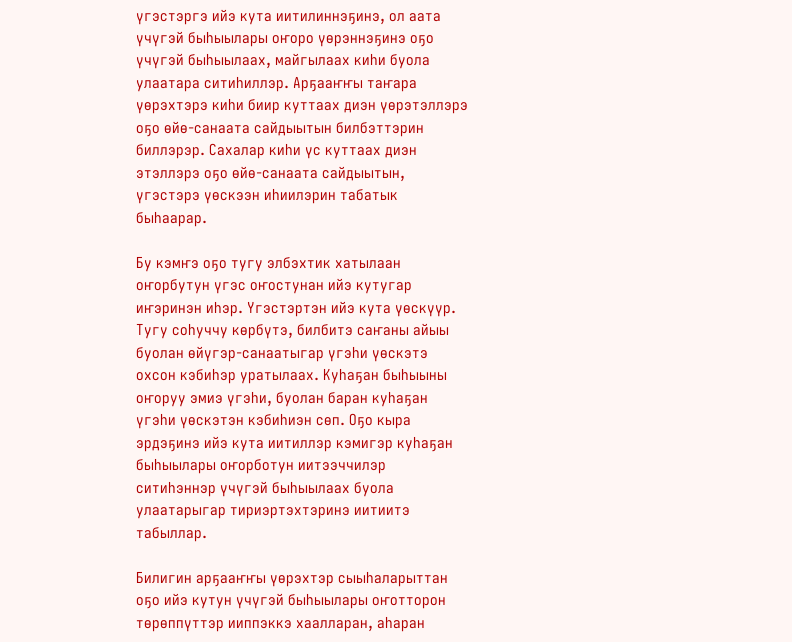үгэстэргэ ийэ кута иитилиннэҕинэ, ол аата үчүгэй быһыылары оҥоро үөрэннэҕинэ оҕо үчүгэй быһыылаах, майгылаах киһи буола улаатара ситиһиллэр. Арҕааҥҥы таҥара үөрэхтэрэ киһи биир куттаах диэн үөрэтэллэрэ оҕо өйө-санаата сайдыытын билбэттэрин биллэрэр. Сахалар киһи үс куттаах диэн этэллэрэ оҕо өйө-санаата сайдыытын, үгэстэрэ үөскээн иһиилэрин табатык быһаарар.

Бу кэмҥэ оҕо тугу элбэхтик хатылаан оҥорбутун үгэс оҥостунан ийэ кутугар иҥэринэн иһэр. Үгэстэртэн ийэ кута үөскүүр. Тугу соһуччу көрбүтэ, билбитэ саҥаны айыы буолан өйүгэр-санаатыгар үгэһи үөскэтэ охсон кэбиһэр уратылаах. Куһаҕан быһыыны оҥоруу эмиэ үгэһи, буолан баран куһаҕан үгэһи үөскэтэн кэбиһиэн сөп. Оҕо кыра эрдэҕинэ ийэ кута иитиллэр кэмигэр куһаҕан быһыылары оҥорботун иитээччилэр ситиһэннэр үчүгэй быһыылаах буола улаатарыгар тириэртэхтэринэ иитиитэ табыллар.

Билигин арҕааҥҥы үөрэхтэр сыыһаларыттан оҕо ийэ кутун үчүгэй быһыылары оҥотторон төрөппүттэр ииппэккэ хаалларан, аһаран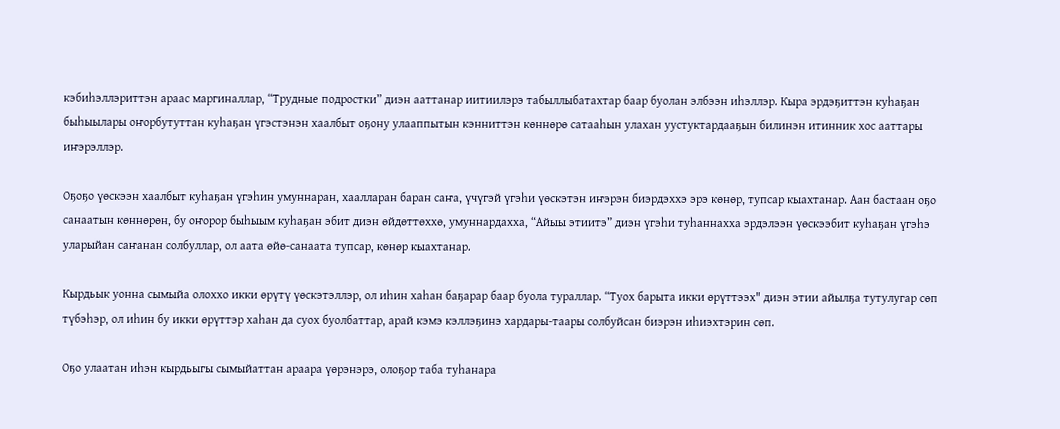кэбиһэллэриттэн араас маргиналлар, “Трудные подростки” диэн ааттанар иитиилэрэ табыллыбатахтар баар буолан элбээн иһэллэр. Кыра эрдэҕиттэн куһаҕан быһыылары оҥорбутуттан куһаҕан үгэстэнэн хаалбыт оҕону улааппытын кэнниттэн көннөрө сатааһын улахан уустуктардааҕын билинэн итинник хос ааттары иҥэрэллэр.

Оҕоҕо үөскээн хаалбыт куһаҕан үгэһин умуннаран, хаалларан баран саҥа, үчүгэй үгэһи үөскэтэн иҥэрэн биэрдэххэ эрэ көнөр, тупсар кыахтанар. Аан бастаан оҕо санаатын көннөрөн, бу оҥорор быһыым куһаҕан эбит диэн өйдөттөххө, умуннардахха, “Айыы этиитэ” диэн үгэһи туһаннахха эрдэлээн үөскээбит куһаҕан үгэһэ уларыйан саҥанан солбуллар, ол аата өйө-санаата тупсар, көнөр кыахтанар.

Кырдьык уонна сымыйа олоххо икки өрүтү үөскэтэллэр, ол иһин хаһан баҕарар баар буола тураллар. “Туох барыта икки өрүттээх" диэн этии айылҕа тутулугар сөп түбэһэр, ол иһин бу икки өрүттэр хаһан да суох буолбаттар, арай кэмэ кэллэҕинэ хардары-таары солбуйсан биэрэн иһиэхтэрин сөп.

Оҕо улаатан иһэн кырдьыгы сымыйаттан араара үөрэнэрэ, олоҕор таба туһанара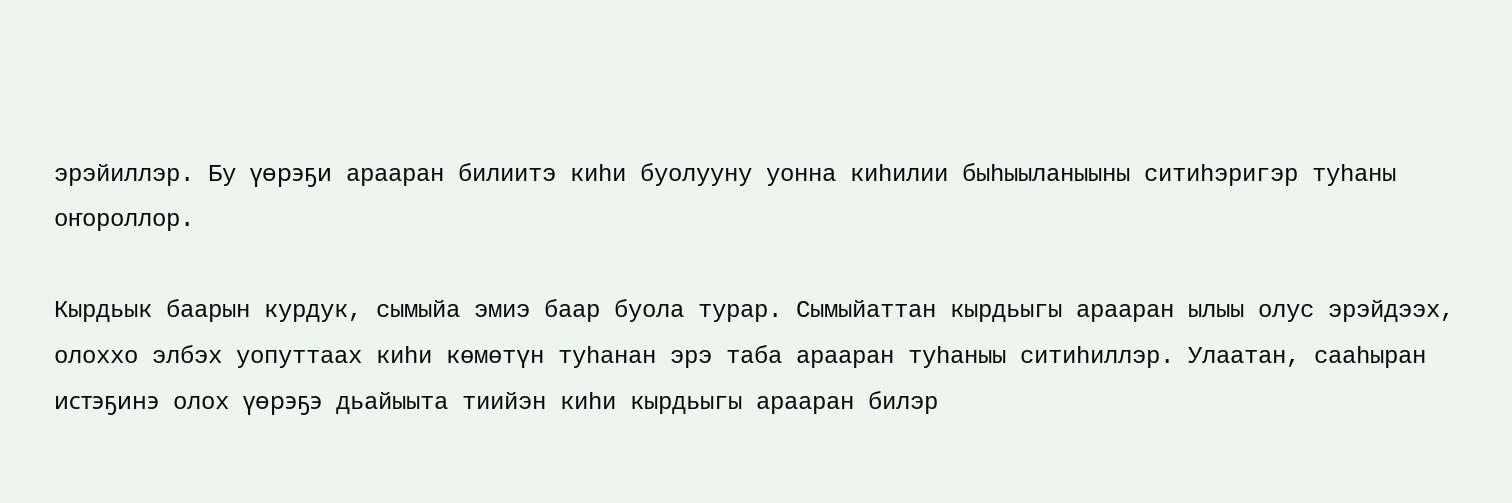эрэйиллэр. Бу үөрэҕи арааран билиитэ киһи буолууну уонна киһилии быһыыланыыны ситиһэригэр туһаны оҥороллор.

Кырдьык баарын курдук, сымыйа эмиэ баар буола турар. Сымыйаттан кырдьыгы арааран ылыы олус эрэйдээх, олоххо элбэх уопуттаах киһи көмөтүн туһанан эрэ таба арааран туһаныы ситиһиллэр. Улаатан, сааһыран истэҕинэ олох үөрэҕэ дьайыыта тиийэн киһи кырдьыгы арааран билэр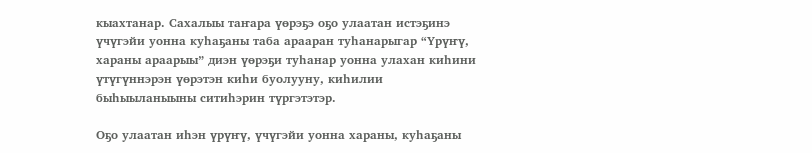кыахтанар. Сахалыы таҥара үөрэҕэ оҕо улаатан истэҕинэ үчүгэйи уонна куһаҕаны таба арааран туһанарыгар “Үрүҥү, хараны араарыы” диэн үөрэҕи туһанар уонна улахан киһини үтүгүннэрэн үөрэтэн киһи буолууну, киһилии быһыыланыыны ситиһэрин түргэтэтэр.

Оҕо улаатан иһэн үрүҥү, үчүгэйи уонна хараны, куһаҕаны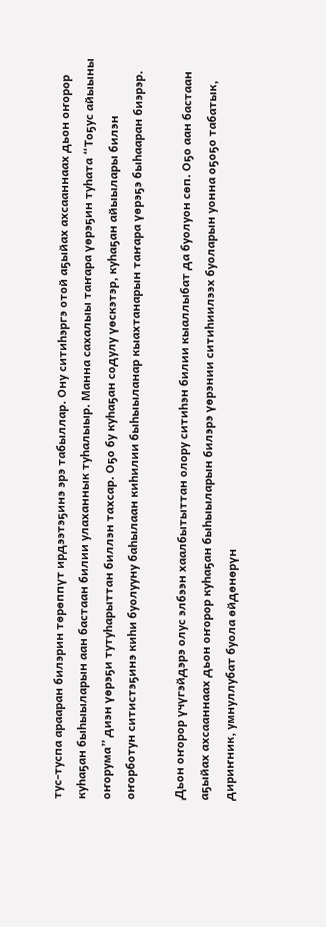тус-туспа арааран билэрин төрөппүт ирдээтэҕинэ эрэ табыллар. Ону ситиһэргэ отой аҕыйах ахсааннаах дьон оҥорор куһаҕан быһыыларын аан бастаан билии улаханнык туһалыыр. Манна сахалыы таҥара үөрэҕин туһата “Тоҕус айыыны оҥорума” диэн үөрэҕи тутуһарыттан биллэн тахсар. Оҕо бу куһаҕан содулу үөскэтэр, куһаҕан айыылары билэн оҥорботун ситистэҕинэ киһи буолууну баһылаан киһилии быһыыланар кыахтанарын таҥара үөрэҕэ быһааран биэрэр.

Дьон оҥорор үчүгэйдэрэ олус элбээн хаалбытыттан олору ситиһэн билии кыаллыбат да буолуон сөп. Оҕо аан бастаан аҕыйах ахсааннаах дьон оҥорор куһаҕан быһыыларын билэрэ үөрэнии ситиһиилээх буоларын уонна оҕоҕо табатык, дириҥник, умнуллубат буола өйдөнөрүн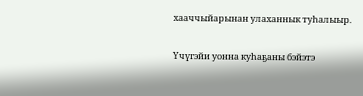хааччыйарынан улаханнык туһалыыр.

Үчүгэйи уонна куһаҕаны бэйэтэ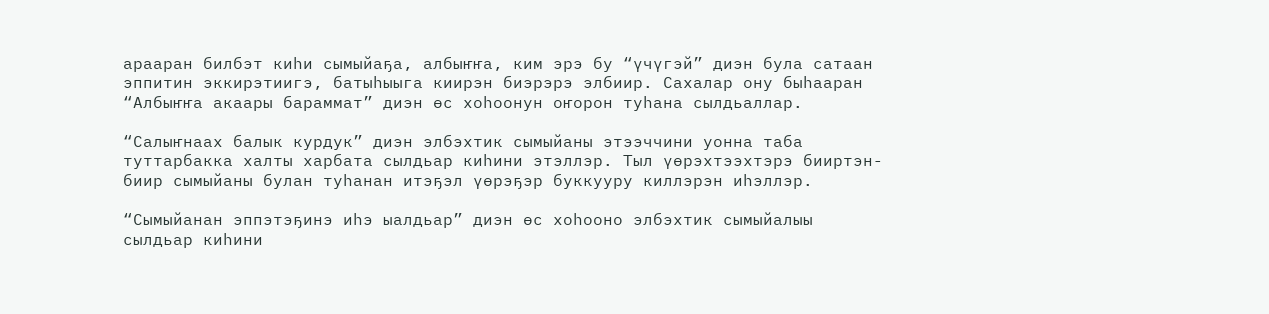арааран билбэт киһи сымыйаҕа, албыҥҥа, ким эрэ бу “үчүгэй” диэн була сатаан эппитин эккирэтиигэ, батыһыыга киирэн биэрэрэ элбиир. Сахалар ону быһааран “Албыҥҥа акаары бараммат” диэн өс хоһоонун оҥорон туһана сылдьаллар.

“Салыҥнаах балык курдук” диэн элбэхтик сымыйаны этээччини уонна таба туттарбакка халты харбата сылдьар киһини этэллэр. Тыл үөрэхтээхтэрэ бииртэн-биир сымыйаны булан туһанан итэҕэл үөрэҕэр буккууру киллэрэн иһэллэр.

“Сымыйанан эппэтэҕинэ иһэ ыалдьар” диэн өс хоһооно элбэхтик сымыйалыы сылдьар киһини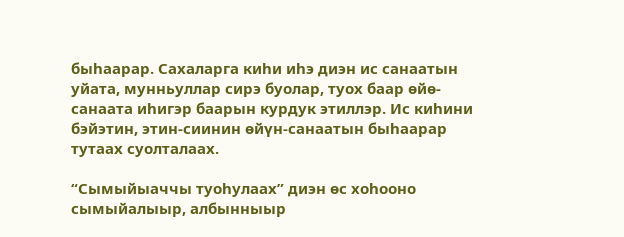быһаарар. Сахаларга киһи иһэ диэн ис санаатын уйата, мунньуллар сирэ буолар, туох баар өйө-санаата иһигэр баарын курдук этиллэр. Ис киһини бэйэтин, этин-сиинин өйүн-санаатын быһаарар тутаах суолталаах.

“Сымыйыаччы туоһулаах” диэн өс хоһооно сымыйалыыр, албынныыр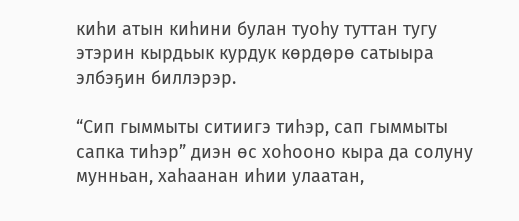киһи атын киһини булан туоһу туттан тугу этэрин кырдьык курдук көрдөрө сатыыра элбэҕин биллэрэр.

“Сип гыммыты ситиигэ тиһэр, сап гыммыты сапка тиһэр” диэн өс хоһооно кыра да солуну мунньан, хаһаанан иһии улаатан,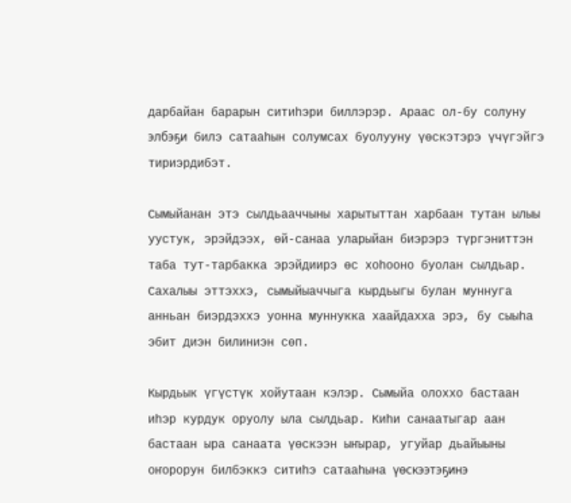дарбайан барарын ситиһэри биллэрэр. Араас ол-бу солуну элбэҕи билэ сатааһын солумсах буолууну үөскэтэрэ үчүгэйгэ тириэрдибэт.

Сымыйанан этэ сылдьааччыны харытыттан харбаан тутан ылыы уустук, эрэйдээх, өй-санаа уларыйан биэрэрэ түргэниттэн таба тут-тарбакка эрэйдиирэ өс хоһооно буолан сылдьар. Сахалыы эттэххэ, сымыйыаччыга кырдьыгы булан муннуга анньан биэрдэххэ уонна муннукка хаайдахха эрэ, бу сыыһа эбит диэн билиниэн сөп.

Кырдьык үгүстүк хойутаан кэлэр. Сымыйа олоххо бастаан иһэр курдук оруолу ыла сылдьар. Киһи санаатыгар аан бастаан ыра санаата үөскээн ыҥырар, угуйар дьайыыны оҥорорун билбэккэ ситиһэ сатааһына үөскээтэҕинэ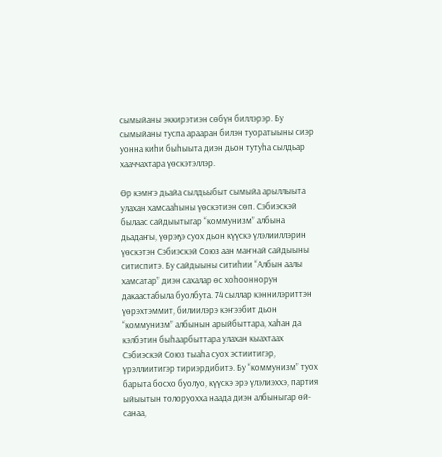сымыйаны эккирэтиэн сөбүн биллэрэр. Бу сымыйаны туспа арааран билэн туоратыыны сиэр уонна киһи быһыыта диэн дьон тутуһа сылдьар хааччахтара үөскэтэллэр.

Өр кэмҥэ дьайа сылдьыбыт сымыйа арыллыыта улахан хамсааһыны үөскэтиэн сөп. Сэбиэскэй былаас сайдыытыгар “коммунизм” албына дьадаҥы, үөрэҕэ суох дьон күүскэ үлэлииллэрин үөскэтэн Сэбиэскэй Союз аан маҥнай сайдыыны ситиспитэ. Бу сайдыыны ситиһии “Албын аалы хамсатар” диэн сахалар өс хоһооннорун дакаастабыла буолбута. 74 сыллар кэннилэриттэн үөрэхтэммит, билиилэрэ кэҥээбит дьон “коммунизм” албынын арыйбыттара, хаһан да кэлбэтин быһаарбыттара улахан кыахтаах Сэбиэскэй Союз тыаһа суох эстиитигэр, үрэллиитигэр тириэрдибитэ. Бу “коммунизм” туох барыта босхо буолуо, күүскэ эрэ үлэлиэххэ, партия ыйыытын толоруохха наада диэн албыныгар өй-санаа,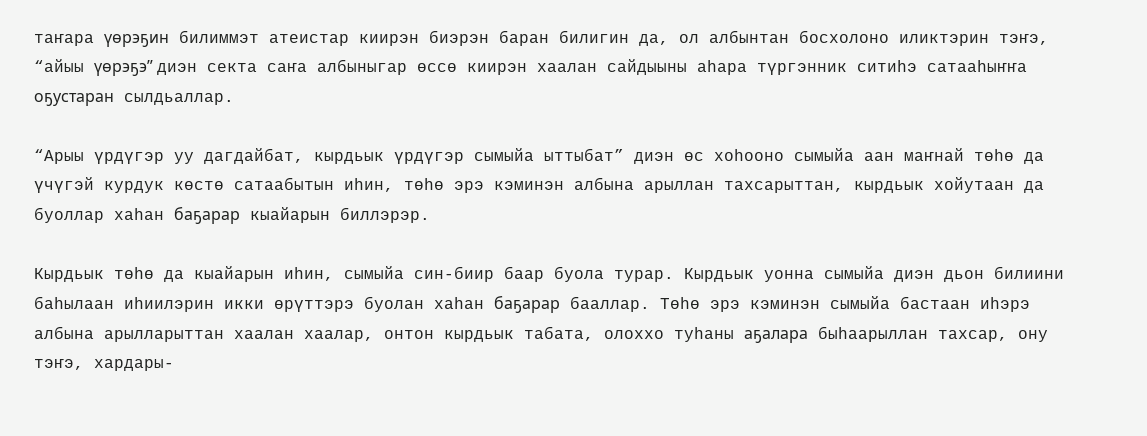таҥара үөрэҕин билиммэт атеистар киирэн биэрэн баран билигин да, ол албынтан босхолоно иликтэрин тэҥэ, “айыы үөрэҕэ” диэн секта саҥа албыныгар өссө киирэн хаалан сайдыыны аһара түргэнник ситиһэ сатааһыҥҥа оҕустаран сылдьаллар.

“Арыы үрдүгэр уу дагдайбат, кырдьык үрдүгэр сымыйа ыттыбат” диэн өс хоһооно сымыйа аан маҥнай төһө да үчүгэй курдук көстө сатаабытын иһин, төһө эрэ кэминэн албына арыллан тахсарыттан, кырдьык хойутаан да буоллар хаһан баҕарар кыайарын биллэрэр.

Кырдьык төһө да кыайарын иһин, сымыйа син-биир баар буола турар. Кырдьык уонна сымыйа диэн дьон билиини баһылаан иһиилэрин икки өрүттэрэ буолан хаһан баҕарар бааллар. Төһө эрэ кэминэн сымыйа бастаан иһэрэ албына арылларыттан хаалан хаалар, онтон кырдьык табата, олоххо туһаны аҕалара быһаарыллан тахсар, ону тэҥэ, хардары-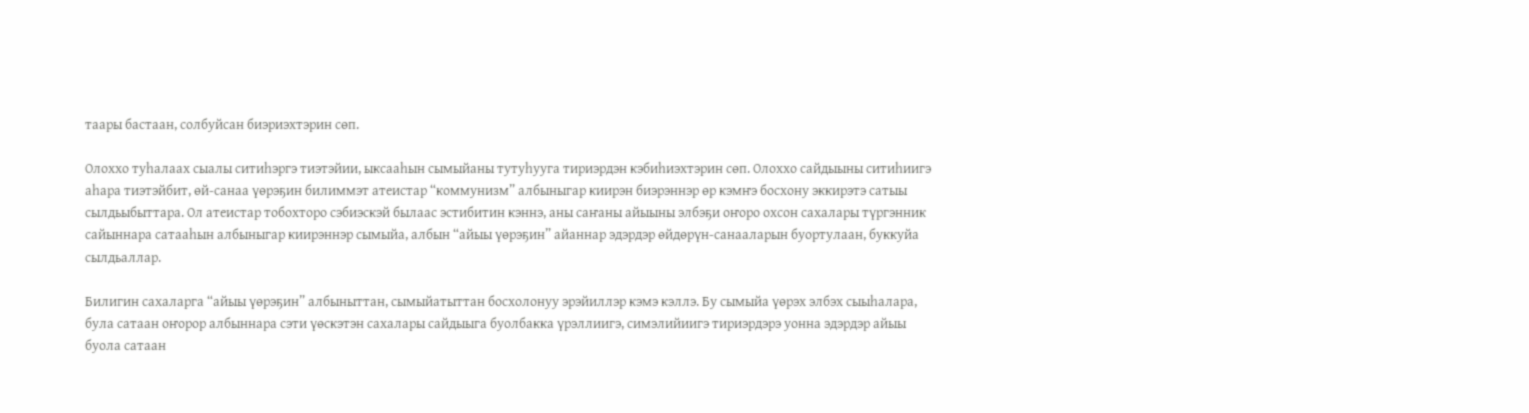таары бастаан, солбуйсан биэриэхтэрин сөп.

Олоххо туһалаах сыалы ситиһэргэ тиэтэйии, ыксааһын сымыйаны тутуһууга тириэрдэн кэбиһиэхтэрин сөп. Олоххо сайдыыны ситиһиигэ аһара тиэтэйбит, өй-санаа үөрэҕин билиммэт атеистар “коммунизм” албыныгар киирэн биэрэннэр өр кэмҥэ босхону эккирэтэ сатыы сылдьыбыттара. Ол атеистар тобохторо сэбиэскэй былаас эстибитин кэннэ, аны саҥаны айыыны элбэҕи оҥоро охсон сахалары түргэнник сайыннара сатааһын албыныгар киирэннэр сымыйа, албын “айыы үөрэҕин” айаннар эдэрдэр өйдөрүн-санааларын буортулаан, буккуйа сылдьаллар.

Билигин сахаларга “айыы үөрэҕин” албыныттан, сымыйатыттан босхолонуу эрэйиллэр кэмэ кэллэ. Бу сымыйа үөрэх элбэх сыыһалара, була сатаан оҥорор албыннара сэти үөскэтэн сахалары сайдыыга буолбакка үрэллиигэ, симэлийиигэ тириэрдэрэ уонна эдэрдэр айыы буола сатаан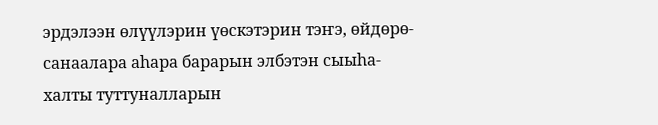эрдэлээн өлүүлэрин үөскэтэрин тэҥэ, өйдөрө-санаалара аһара барарын элбэтэн сыыһа-халты туттуналларын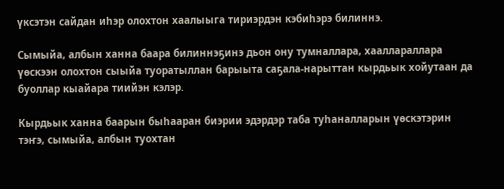үксэтэн сайдан иһэр олохтон хаалыыга тириэрдэн кэбиһэрэ билиннэ.

Сымыйа, албын ханна баара билиннэҕинэ дьон ону тумналлара, хааллараллара үөскээн олохтон сыыйа туоратыллан барыыта саҕала-нарыттан кырдьык хойутаан да буоллар кыайара тиийэн кэлэр.

Кырдьык ханна баарын быһааран биэрии эдэрдэр таба туһаналларын үөскэтэрин тэҥэ, сымыйа, албын туохтан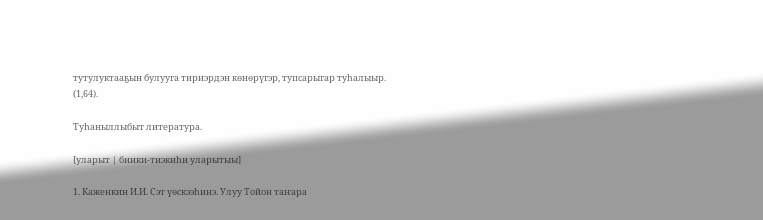тутулуктааҕын булууга тириэрдэн көнөрүгэр, тупсарыгар туһалыыр. (1,64).

Туһаныллыбыт литература.

[уларыт | биики-тиэкиһи уларытыы]

1. Каженкин И.И. Сэт үөскээһинэ. Улуу Тойон таҥара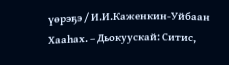үөрэҕэ / И.И.Каженкин-Уйбаан Хааһах. – Дьокуускай: Ситис,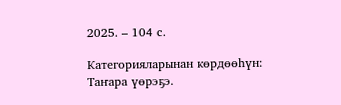2025. – 104 с.

Категорияларынан көрдөөһүн: Таҥара үөрэҕэ.